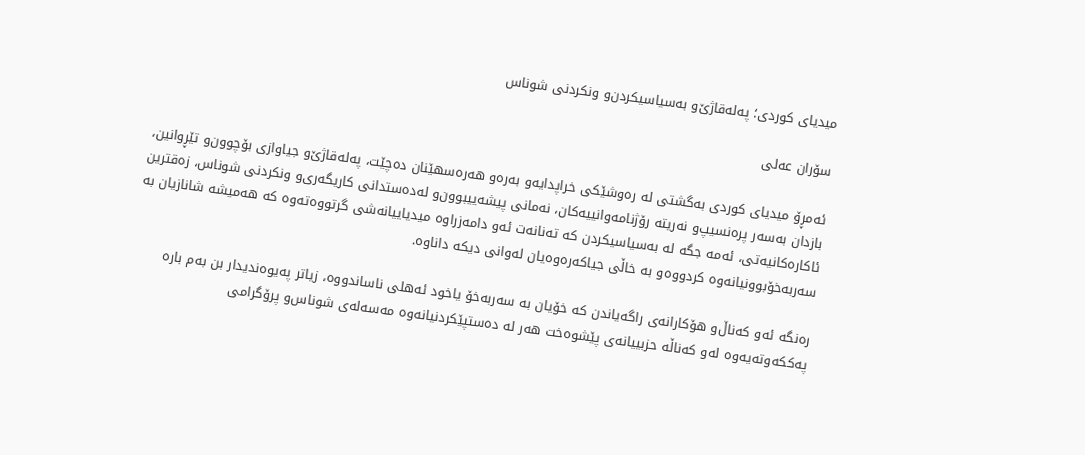میدیای كوردى؛ په‌له‌قاژێ‌و به‌سیاسیكردن‌و ونكردنی شوناس

سۆران عەلی

ئه‌مڕۆ میدیای كوردی به‌گشتی له‌ ره‌وشێكی خراپدایه‌‌و به‌ره‌و هه‌ره‌سهێنان ده‌چێت، په‌له‌قاژێ‌و جیاوازی بۆچوون‌و تێڕوانین، بازدان به‌سه‌ر پره‌نسیپ‌و نه‌ریته‌ رۆژنامه‌وانییه‌كان، نه‌مانی پیشه‌ییبوون‌و له‌ده‌ستدانی كاریگه‌ری‌و ونكردنی شوناس، زه‌قترین ئاكاره‌كانیه‌تی، ئه‌مه‌ جگه‌ له‌ به‌سیاسیكردن كه‌ ته‌نانه‌ت ئه‌و دامه‌زراوه‌ میدیاییانه‌شی گرتووه‌ته‌وه‌ كه‌ هه‌میشه‌ شانازیان به‌ سه‌ربه‌خۆبوونیانه‌وه‌ كردووه‌‌و به‌ خاڵی جیاكه‌ره‌وه‌یان له‌وانی دیكه‌ داناوه‌.

ره‌نگه‌ ئه‌و كه‌ناڵ‌و هۆكارانه‌ی راگه‌یاندن كه‌ خۆیان به‌ سه‌ربه‌خۆ یاخود ئه‌هلی ناساندووه‌، زیاتر په‌یوه‌ندیدار بن به‌م باره‌ په‌ككه‌وته‌یه‌وه‌ له‌و كه‌ناڵه‌ حزبییانه‌ی پێشوه‌خت هه‌ر له‌ ده‌ستپێكردنیانه‌وه‌ مه‌سه‌له‌ی شوناس‌و پرۆگرامی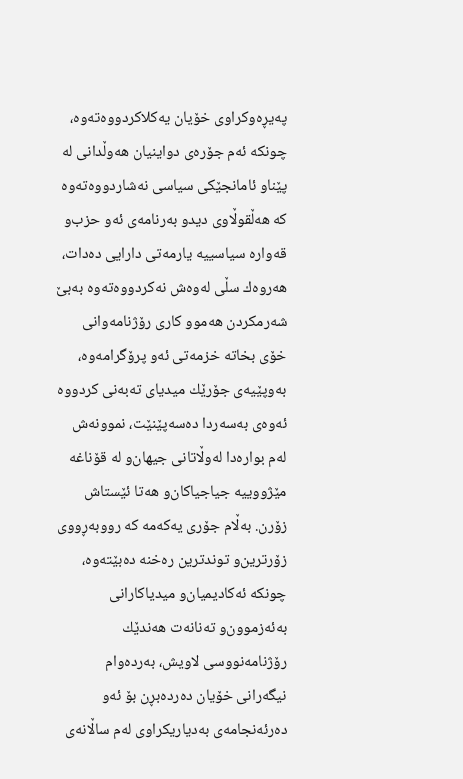په‌یڕه‌وكراوی خۆیان یه‌كلاكردووه‌ته‌وه‌، چونكه‌ ئه‌م جۆره‌ی دواینیان هه‌وڵدانی له‌ پێناو ئامانجێكی سیاسی نه‌شاردووه‌ته‌وه‌ كه‌ هه‌ڵقوڵاوی دید‌و به‌رنامه‌ی ئه‌و حزب‌و قه‌واره‌ سیاسییه‌ یارمه‌تی دارایی ده‌دات، هه‌روه‌ك سڵی له‌وه‌ش نه‌كردووه‌ته‌وه‌ به‌بێ شه‌رمكردن هه‌موو كاری رۆژنامه‌وانی خۆی بخاته‌ خزمه‌تی ئه‌و پرۆگرامه‌وه‌، به‌وپێیه‌ی جۆرێك میدیای ته‌به‌نی كردووه‌ ئه‌وه‌ی به‌سه‌ردا ده‌سه‌پێنێت، نموونه‌ش له‌م بواره‌دا له‌وڵاتانی جیهان‌و له‌ قۆناغه‌ مێژووییه‌ جیاجیاكان‌و هه‌تا ئێستاش زۆرن. به‌ڵام جۆری یه‌كه‌مه‌ كه‌ رووبه‌ڕووی زۆرترین‌و توندترین ره‌خنه‌ ده‌بێته‌وه‌، چونكه‌ ئه‌كادیمیان‌و میدیاكارانی به‌ئه‌زموون‌و ته‌نانه‌ت هه‌ندێك رۆژنامه‌نووسی لاویش، به‌رده‌وام نیگه‌رانی خۆیان ده‌رده‌بڕن بۆ ئه‌و ده‌رئه‌نجامه‌ی به‌دیاریكراوی له‌م ساڵانه‌ی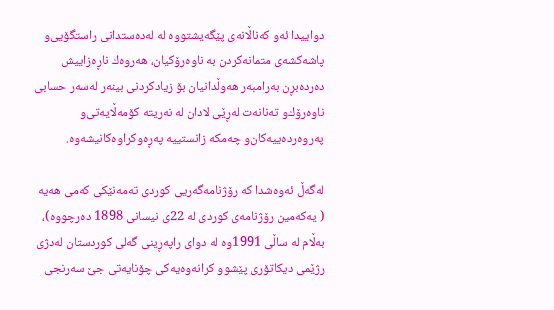دواییدا ئه‌و كه‌ناڵانه‌ی پێگه‌یشتووه‌ له‌ له‌ده‌ستدانی راستگۆیی‌و پاشه‌كشه‌ی متمانه‌كردن به‌ ناوه‌رۆكیان، هه‌روه‌ك ناڕه‌زاییش ده‌رده‌بڕن به‌رامبه‌ر هه‌وڵدانیان بۆ زیادكردنی بینه‌ر له‌سه‌ر حسابی ناوه‌رۆك‌و ته‌نانه‌ت له‌ڕێی لادان له‌ نه‌ریته‌ كۆمه‌ڵایه‌تی‌و په‌روه‌رده‌ییه‌كان‌و چه‌مكه‌ زانستییه‌ په‌ڕه‌وكراوه‌كانیشه‌وه‌.

له‌گه‌ڵ ئه‌وه‌شدا كه‌ رۆژنامه‌گه‌ریی كوردی ته‌مه‌نێكی كه‌می هه‌یه‌ ( یه‌كه‌مین رۆژنامه‌ی كوردی له‌ 22ی نیسانی 1898 ده‌رچووه‌)، به‌ڵام له‌ ساڵی 1991وه‌ له‌ دوای راپه‌ڕینی گه‌لی كوردستان له‌دژی رژێمی دیكاتۆری پێشوو كرانه‌وه‌یه‌كی چۆنایه‌تی جێ سه‌رنجی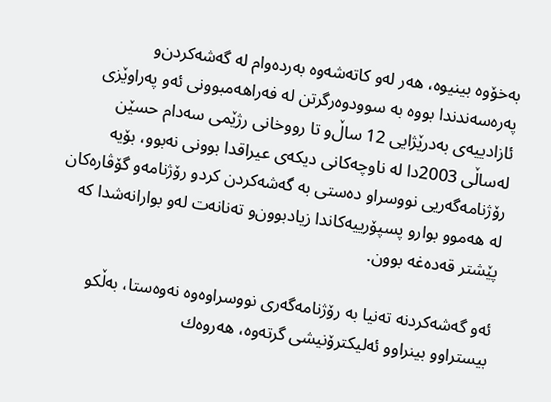به‌خۆوه‌ بینیوه‌، هه‌ر له‌و كاته‌شه‌وه‌ به‌رده‌وام له‌ گه‌شه‌كردن‌و په‌ره‌سه‌ندندا بووه‌ به‌ سوودوه‌رگرتن له‌ فه‌راهه‌مبوونی ئه‌و په‌راوێزی ئازادییه‌ی به‌درێژایی 12 ساڵ‌و تا رووخانی رژێمی سه‌دام حسێن له‌ساڵی 2003دا له‌ ناوچه‌كانی دیكه‌ی عیراقدا بوونی نه‌بوو، بۆیه‌ رۆژنامه‌گه‌ریی نووسراو ده‌ستی به‌ گه‌شه‌كردن كرد‌و رۆژنامه‌‌و گۆڤاره‌كان له‌ هه‌موو بوار‌و پسپۆرییه‌كاندا زیادبوون‌و ته‌نانه‌ت له‌و بوارانه‌شدا كه‌ پێشتر قه‌ده‌غه‌ بوون.

ئه‌و گه‌شه‌كردنه‌ ته‌نیا به‌ رۆژنامه‌گه‌ری نووسراوه‌وه‌ نه‌وه‌ستا، به‌ڵكو بیستراو‌و بینراو‌و ئه‌لیكترۆنیشی گرته‌وه‌، هه‌روه‌ك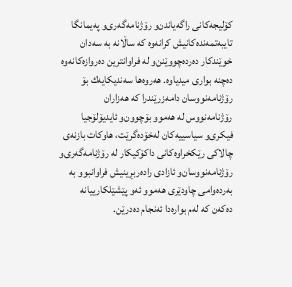كۆلیجه‌كانی راگه‌یاندن‌و رۆژنامه‌گه‌ری‌و په‌یمانگا تایبه‌تمه‌نده‌كانیش كرانه‌وه‌ كه‌ ساڵانه‌ به‌ سه‌دان خوێندكار ده‌رده‌چووێنن‌و له‌ فراوانترین ده‌روازه‌كانه‌وه‌ ده‌چنه‌ بواری میدیاوه‌. هه‌روه‌ها سه‌ندیكایه‌ك بۆ رۆژنامه‌نووسان دامه‌زرێندرا كه‌ هه‌زاران رۆژنامه‌نووس له‌ هه‌موو بۆچوون‌و ئایدیۆلۆجیا فیكری‌و سیاسییه‌كان له‌خۆده‌گرێت، هاوكات بازنه‌ی چالاكی رێكخراوه‌كانی داكۆكیكار له‌ رۆژنامه‌گه‌ری‌و رۆژنامه‌نووسان‌و ئازادی راده‌ربڕینیش فراوانبو‌و به‌ به‌رده‌وامی چاودێری هه‌موو ئه‌و پێشێلكارییانه‌ ده‌كه‌ن كه‌ له‌م بواره‌دا ئه‌نجام ده‌درێن.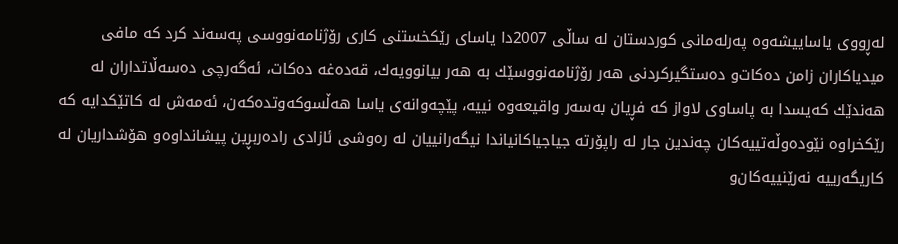له‌ڕووی یاساییشه‌وه‌ په‌رله‌مانی كوردستان له‌ ساڵی 2007دا یاسای رێكخستنی كاری رۆژنامه‌نووسی په‌سه‌ند كرد كه‌ مافی میدیاكاران زامن ده‌كات‌و ده‌ستگیركردنی هه‌ر رۆژنامه‌نووسێك به‌ هه‌ر بیانوویه‌ك، قه‌ده‌غه‌ ده‌كات، ئه‌گه‌رچی ده‌سه‌ڵاتداران له‌ هه‌ندێك كه‌یسدا به‌ پاساوی لاواز كه‌ فڕیان به‌سه‌ر واقیعه‌وه‌ نییه‌، پێچه‌وانه‌ی یاسا هه‌ڵسوكه‌وتده‌كه‌ن، ئه‌مه‌ش له‌ كاتێكدایه‌ كه‌ رێكخراوه‌ نێوده‌وڵه‌تییه‌كان چه‌ندین جار له‌ راپۆرته‌ جیاجیاكانیاندا نیگه‌رانییان له‌ ره‌وشی ئازادی راده‌ربڕین پیشانداوه‌‌و هۆشداریان له‌ كاریگه‌رییه‌ نه‌رێنییه‌كان‌و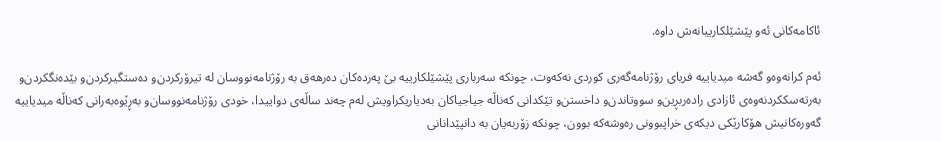ئاكامه‌كانی ئه‌و پێشێلكارییانه‌ش داوه‌.

ئه‌م كرانه‌وه‌‌و گه‌شه‌ میدیاییه‌ فریای رۆژنامه‌گه‌ری كوردی نه‌كه‌وت، چونكه‌ سه‌رباری پێشێلكارییه‌ بێ په‌رده‌كان ده‌رهه‌ق به‌ رۆژنامه‌نووسان له‌ تیرۆركردن‌و ده‌ستگیركردن‌و بێده‌نگكردن‌و به‌رته‌سككردنه‌وه‌ی ئازادی راده‌ربڕین‌و سووتاندن‌و داخستن‌و تێكدانی كه‌ناڵه‌ جیاجیاكان به‌دیاریكراویش له‌م چه‌ند ساڵه‌ی دواییدا، خودی رۆژنامه‌نووسان‌و به‌ڕێوه‌به‌رانی كه‌ناڵه‌ میدیاییه‌ گه‌وره‌كانیش هۆكارێكی دیكه‌ی خراپبوونی ره‌وشه‌كه‌ بوون، چونكه‌ زۆربه‌یان به‌ دانپێدانانی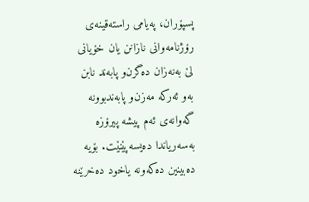پسپۆران، په‌یامی راسته‌قینه‌ی رۆژنامه‌وانی نازانن یان خۆیانی لێ به‌نه‌زان ده‌گرن‌و پابه‌ند نابن به‌و ئه‌ركه‌ مه‌زن‌و پابه‌ندبوونه‌ گه‌وانه‌ی ئه‌م پیشه‌ پیرۆزه‌ به‌سه‌ریاندا ده‌یسه‌پێنێت. بۆیه‌ ده‌بینین ده‌كه‌ونه‌ یاخود ده‌خرێنه‌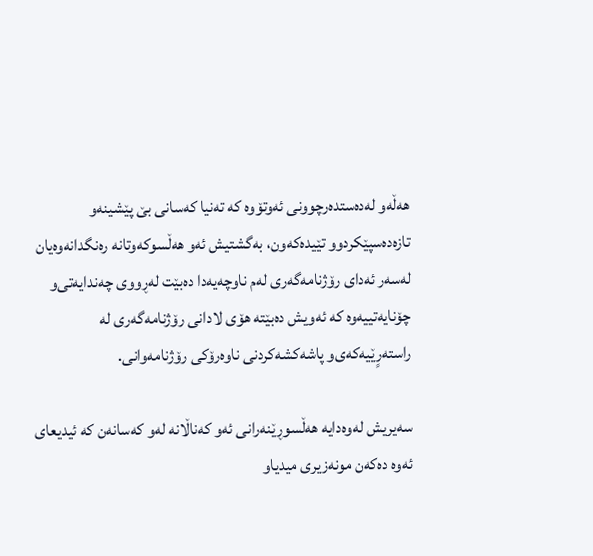هه‌ڵه‌‌و له‌ده‌ستده‌رچوونی ئه‌وتۆوه‌ كه‌ ته‌نیا كه‌سانی بێ پێشینه‌‌و تازه‌ده‌سپێكردوو تێیده‌كه‌ون، به‌گشتیش ئه‌و هه‌ڵسوكه‌وتانه‌ ره‌نگدانه‌وه‌یان له‌سه‌ر ئه‌دای رۆژنامه‌گه‌ری له‌م ناوچه‌یه‌دا ده‌بێت له‌ڕووی چه‌ندایه‌تی‌و چۆنایه‌تییه‌وه‌ كه‌ ئه‌ویش ده‌بێته‌ هۆی لادانی رۆژنامه‌گه‌ری له‌ راسته‌رٍێیه‌كه‌ی‌و پاشه‌كشه‌كردنی ناوه‌رۆكی رۆژنامه‌وانی.

سه‌یریش له‌وه‌دایه‌ هه‌ڵسوڕێنه‌رانی ئه‌و كه‌ناڵانه‌ له‌و كه‌سانه‌ن كه‌ ئیدیعای ئه‌وه‌ ده‌كه‌ن مونه‌زیری میدیا‌و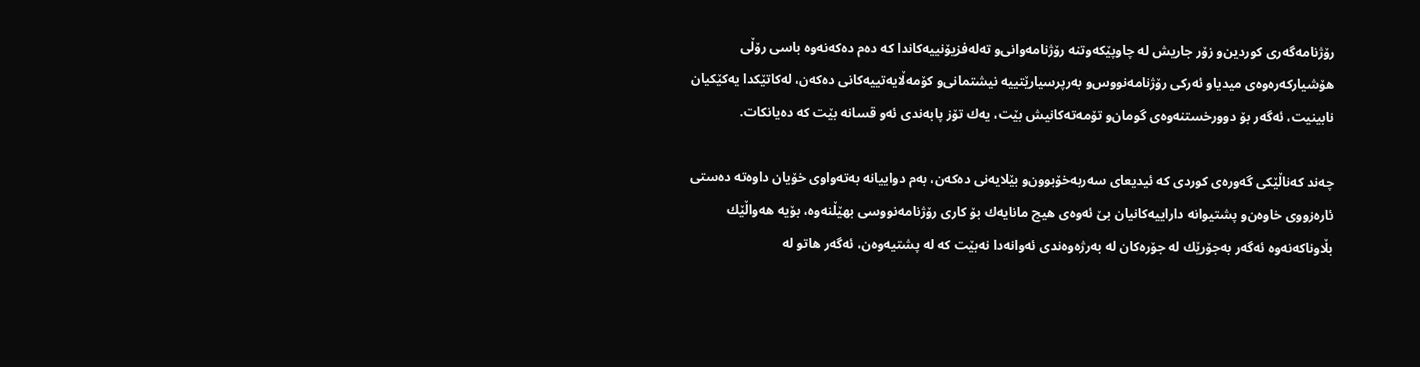رۆژنامه‌گه‌ری كوردین‌و زۆر جاریش له‌ چاوپێكه‌وتنه‌ رۆژنامه‌وانی‌و ته‌له‌فزیۆنییه‌كاندا كه‌ ده‌م ده‌كه‌نه‌وه‌ باسی رۆڵی هۆشیاركه‌ره‌وه‌ی میدیا‌و ئه‌ركی رۆژنامه‌نووس‌و به‌رپرسیارێتییه‌ نیشتمانی‌و كۆمه‌ڵایه‌تییه‌كانی ده‌كه‌ن، له‌كاتێكدا یه‌كێكیان نابینیت، ئه‌گه‌ر بۆ دوورخستنه‌وه‌ی گومان‌و تۆمه‌ته‌كانیش بێت، یه‌ك تۆز پابه‌ندی ئه‌و قسانه‌ بێت كه‌ ده‌یانكات.

چه‌ند كه‌ناڵێكی گه‌وره‌ی كوردی كه‌ ئیدیعای سه‌ربه‌خۆبوون‌و بێلایه‌نی ده‌كه‌ن، به‌م دواییانه‌ به‌ته‌واوی خۆیان داوه‌ته‌ ده‌ستی ئاره‌زووی خاوه‌ن‌و پشتیوانه‌ داراییه‌كانیان بێ ئه‌وه‌ی هیچ مانایه‌ك بۆ كاری رۆژنامه‌نووسی بهێڵنه‌وه‌، بۆیه‌ هه‌واڵێك بڵاوناكه‌نه‌وه‌ ئه‌گه‌ر به‌جۆرێك له‌ جۆره‌كان له‌ به‌رژه‌وه‌ندی ئه‌وانه‌دا نه‌بێت كه‌ له‌ پشتیه‌وه‌ن، ئه‌گه‌ر هاتو له‌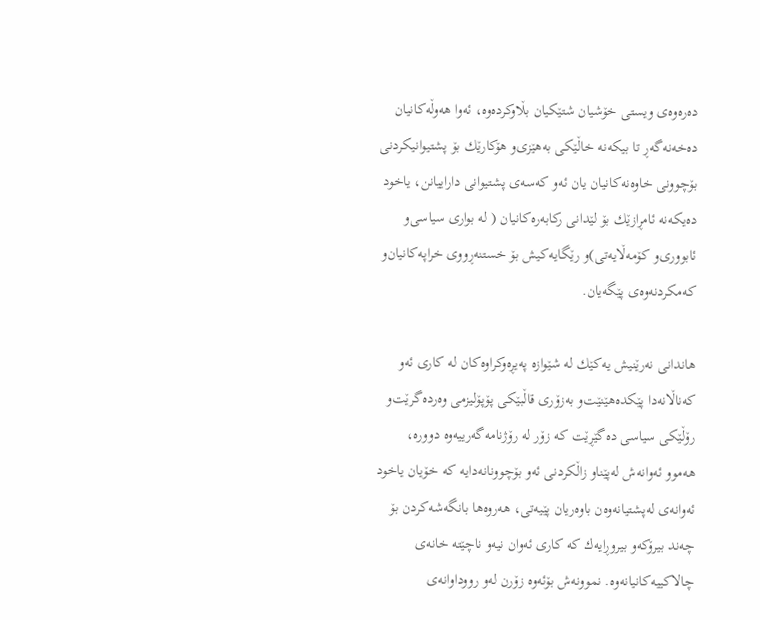ده‌ره‌وه‌ی ویستی خۆشیان شتێكیان بڵاوكرده‌وه‌، ئه‌وا هه‌وڵه‌كانیان ده‌خه‌نه‌گه‌ڕ تا بیكه‌نه‌ خاڵێكی به‌هێزی‌و هۆكارێك بۆ پشتیوانیكردنی بۆچوونی خاوه‌نه‌كانیان یان ئه‌و كه‌سه‌ی پشتیوانی داراییانن، یاخود ده‌یكه‌نه‌ ئامڕازێك بۆ لێدانی ركابه‌ره‌كانیان ( له‌ بواری سیاسی‌و ئابووری‌و كۆمه‌ڵایه‌تی)و رێگایه‌كیش بۆ خستنه‌ڕووی خراپه‌كانیان‌و كه‌مكردنه‌وه‌ی پێگه‌یان.

هاندانی نه‌رێنیش یه‌كێك له‌ شێوازه‌ په‌یڕه‌وكراوه‌كان له‌ كاری ئه‌و كه‌ناڵانه‌دا پێكده‌هێنێت‌و به‌زۆری قاڵبێكی پۆپۆلیزمی وه‌رده‌گرێت‌و رۆڵێكی سیاسی ده‌گێڕێت كه‌ زۆر له‌ رۆژنامه‌گه‌رییه‌وه‌ دووره‌، هه‌موو ئه‌وانه‌ش له‌پێناو زاڵكردنی ئه‌و بۆچوونانه‌دایه‌ كه‌ خۆیان یاخود ئه‌وانه‌ی له‌پشتیانه‌وه‌ن باوه‌ریان پێیه‌تی، هه‌روه‌ها بانگه‌شه‌كردن بۆ چه‌ند بیرۆكه‌‌و بیروڕایه‌ك كه‌ كاری ئه‌وان نیه‌‌و ناچێته‌ خانه‌ی چالاكییه‌كانیانه‌وه‌. نموونه‌ش بۆئه‌وه‌ زۆرن له‌و رووداوانه‌ی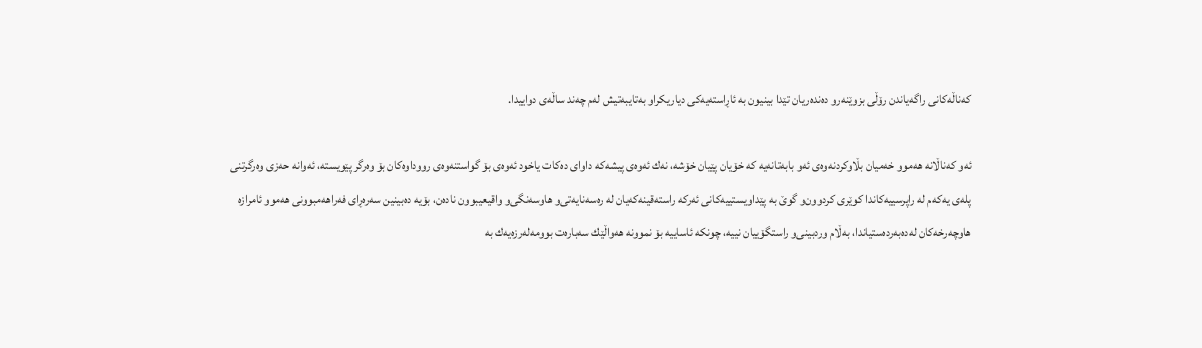كه‌ناڵه‌كانی راگه‌یاندن رۆڵی بزوێنه‌ر‌و ده‌نده‌ریان تێدا بینیون به‌ ئاڕاسته‌یه‌كی دیاریكرا‌و به‌تایبه‌تیش له‌م چه‌ند ساڵه‌ی دواییدا.

ئه‌و كه‌ناڵانه‌ هه‌موو خه‌میان بڵاوكردنه‌وه‌ی ئه‌و بابه‌تانه‌یه‌ كه‌ خۆیان پێیان خۆشه‌، نه‌ك ئه‌وه‌ی پیشه‌كه‌ داوای ده‌كات یاخود ئه‌وه‌ی بۆ گواستنه‌وه‌ی رووداوه‌كان بۆ وه‌رگر پێویسته‌، ئه‌وانه‌ حه‌زی وه‌رگرتنی پله‌ی یه‌كه‌م له‌ راپرسییه‌كاندا كوێری كردوون‌و گوێ به‌ پێداویستییه‌كانی ئه‌ركه‌ راسته‌قینه‌كه‌یان له‌ ره‌سه‌نایه‌تی‌و هاوسه‌نگی‌و واقیعیبوون ناده‌ن، بۆیه‌ ده‌بینین سه‌ره‌ڕای فه‌راهه‌مبوونی هه‌موو ئامرازه‌ هاوچه‌رخه‌كان له‌ده‌به‌رده‌ستیاندا، به‌ڵام وردبینی‌و راستگۆییان نییه‌، چونكه‌ ئاساییه‌ بۆ نموونه‌ هه‌واڵێك سه‌باره‌ت بوومه‌له‌رزه‌یه‌ك به‌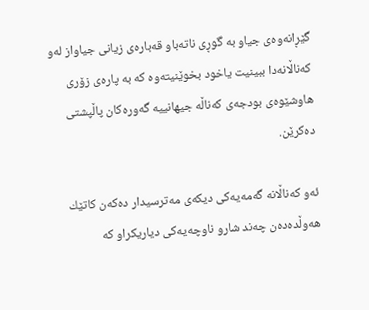گێڕانه‌وه‌ی جیا‌و به‌ گوڕی ناته‌با‌و قه‌باره‌ی زیانی جیاواز له‌و كه‌ناڵانه‌دا ببینیت یاخود بخوێنیته‌وه‌ كه‌ به‌ پاره‌ی زۆری هاوشێوه‌ی بودجه‌ی كه‌ناڵه‌ جیهانییه‌ گه‌وره‌كان پاڵپشتی ده‌كرێن.

ئه‌و كه‌ناڵانه‌ گه‌مه‌یه‌كی دیكه‌ی مه‌ترسیدار ده‌كه‌ن كاتێك هه‌وڵده‌ده‌ن چه‌ند شار‌و ناوچه‌یه‌كی دیاریكراو كه‌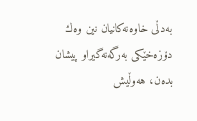به‌دڵی خاوه‌نه‌كانیان نین وه‌ك دۆزه‌خێكی به‌رگه‌نه‌گیرا‌و پیشان بده‌ن، هه‌وڵیش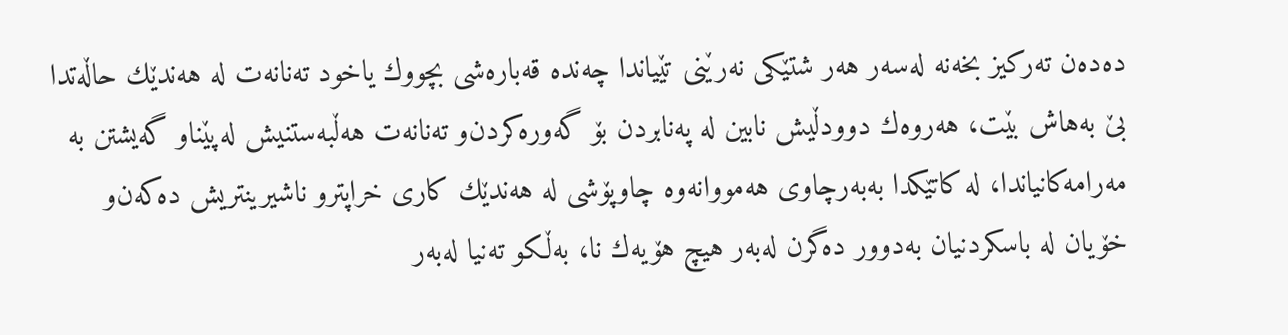ده‌ده‌ن ته‌ركیز بخه‌نه‌ له‌سه‌ر هه‌ر شتێكی نه‌رێنی تێیاندا چه‌نده‌ قه‌باره‌شی بچووك یاخود ته‌نانه‌ت له‌ هه‌ندێك حاڵه‌تدا بێ به‌هاش بێت، هه‌روه‌ك دوودڵیش نابین له‌ په‌نابردن بۆ گه‌وره‌كردن‌و ته‌نانه‌ت هه‌ڵبه‌ستنیش له‌پێناو گه‌یشتن به‌ مه‌رامه‌كانیاندا، له‌ كاتێكدا به‌به‌رچاوی هه‌مووانه‌وه‌ چاوپۆشی له‌ هه‌ندێك كاری خراپتر‌و ناشیرینتریش ده‌كه‌ن‌و خۆیان له‌ باسكردنیان به‌دوور ده‌گرن له‌به‌ر هیچ هۆیه‌ك نا، به‌ڵكو ته‌نیا له‌به‌ر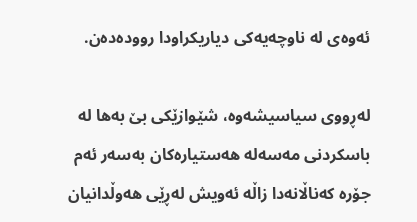ئه‌وه‌ی له‌ ناوچه‌یه‌كی دیاریكراودا رووده‌ده‌ن.

له‌ڕووی سیاسیشه‌وه‌، شێوازێكی بێ به‌ها له‌ باسكردنی مه‌سه‌له‌ هه‌ستیاره‌كان به‌سه‌ر ئه‌م جۆره‌ كه‌ناڵانه‌دا زاڵه‌ ئه‌ویش له‌ڕێی هه‌وڵدانیان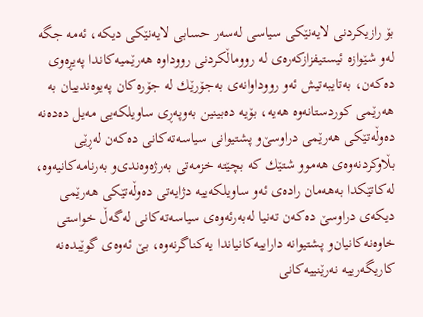بۆ رازیكردنی لایه‌نێكی سیاسی له‌سه‌ر حسابی لایه‌نێكی دیكه‌، ئه‌مه‌ جگه‌ له‌و شێوازه‌ ئیستیفزازكه‌ره‌ی له‌ رووماڵكردنی رووداوه‌ هه‌رێمیه‌كاندا په‌یڕه‌وی ده‌كه‌ن، به‌تایبه‌تیش ئه‌و رووداوانه‌ی به‌جۆرێك له‌ جۆره‌كان په‌یوه‌ندییان به‌ هه‌رێمی كوردستانه‌وه‌ هه‌یه‌، بۆیه‌ ده‌بینین به‌وپه‌ڕی ساویلكه‌یی مه‌یل ده‌ده‌نه‌ ده‌وڵه‌تێكی هه‌رێمی دراوسێ‌و پشتیوانی سیاسه‌ته‌كانی ده‌كه‌ن له‌ڕێی بڵاوكردنه‌وه‌ی هه‌موو شتێك كه‌ بچێته‌ خزمه‌تی به‌رژه‌وه‌ندی‌و به‌رنامه‌كانیه‌وه‌، له‌كاتێكدا به‌هه‌مان راده‌ی ئه‌و ساویلكه‌ییه‌ دژایه‌تی ده‌وڵه‌تێكی هه‌رێمی دیكه‌ی دراوسێ ده‌كه‌ن ته‌نیا له‌به‌رئه‌وه‌ی سیاسه‌ته‌كانی له‌گه‌ڵ خواستی خاوه‌نه‌كانیان‌و پشتیوانه‌ داراییه‌كانیاندا یه‌كناگرنه‌وه‌، بێ ئه‌وه‌ی گوێبده‌نه‌ كاریگه‌رییه‌ نه‌رێنییه‌كانی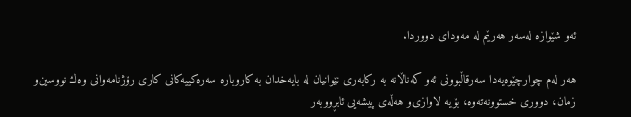ئه‌و شێوازه‌ له‌سه‌ر هه‌رێم له‌ مه‌ودای دووردا.

هه‌ر له‌م چوارچێوه‌یه‌دا سه‌رقاڵبوونی ئه‌و كه‌ناڵانه‌ به‌ ركابه‌ری نێوانیان له‌ بایه‌خدان به‌ كاروباره‌ سه‌ره‌كییه‌كانی كاری رۆژنامه‌وانی وه‌ك نووسین‌و زمان، دووری خستوونه‌ته‌وه‌، بۆیه‌ لاوازی‌و هه‌ڵه‌ی پیشه‌یی ئابڕووبه‌ر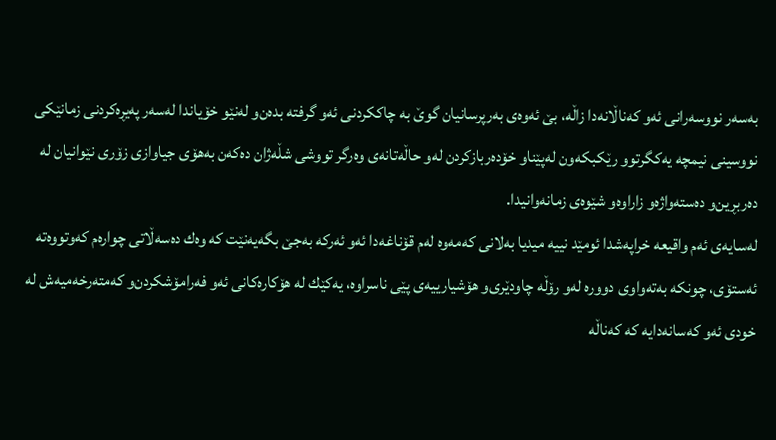به‌سه‌ر نووسه‌رانی ئه‌و كه‌ناڵانه‌دا زاڵه‌، بێ ئه‌وه‌ی به‌رپرسانیان گوێ به‌ چاككردنی ئه‌و گرفته‌ بده‌ن‌و له‌نێو خۆیاندا له‌سه‌ر په‌یڕه‌كردنی زمانێكی نووسینی نیمچه‌ یه‌كگرتوو رێكبكه‌ون له‌پێناو خۆده‌ربازكردن له‌و حاڵه‌تانه‌ی وه‌رگر تووشی شڵه‌ژان ده‌كه‌ن به‌هۆی جیاوازی زۆری نێوانیان له‌ ده‌ربڕین‌و ده‌سته‌واژه‌‌و زاراوه‌‌و شێوه‌ی زمانه‌وانیدا.
له‌سایه‌ی ئه‌م واقیعه‌ خراپه‌شدا ئومێد نییه‌ میدیا به‌لانی كه‌مه‌وه‌ له‌م قۆناغه‌دا ئه‌و ئه‌ركه‌ به‌جێ بگه‌یه‌نێت كه‌ وه‌ك ده‌سه‌ڵاتی چواره‌م كه‌وتووه‌ته‌ ئه‌ستۆی، چونكه‌ به‌ته‌واوی دووره‌ له‌و رۆڵه‌ چاودێری‌و هۆشیارییه‌ی پێی ناسراوه‌، یه‌كێك له‌ هۆكاره‌كانی ئه‌و فه‌رامۆشكردن‌و كه‌مته‌رخه‌میه‌ش له‌ خودی ئه‌و كه‌سانه‌دایه‌ كه‌ كه‌ناڵه‌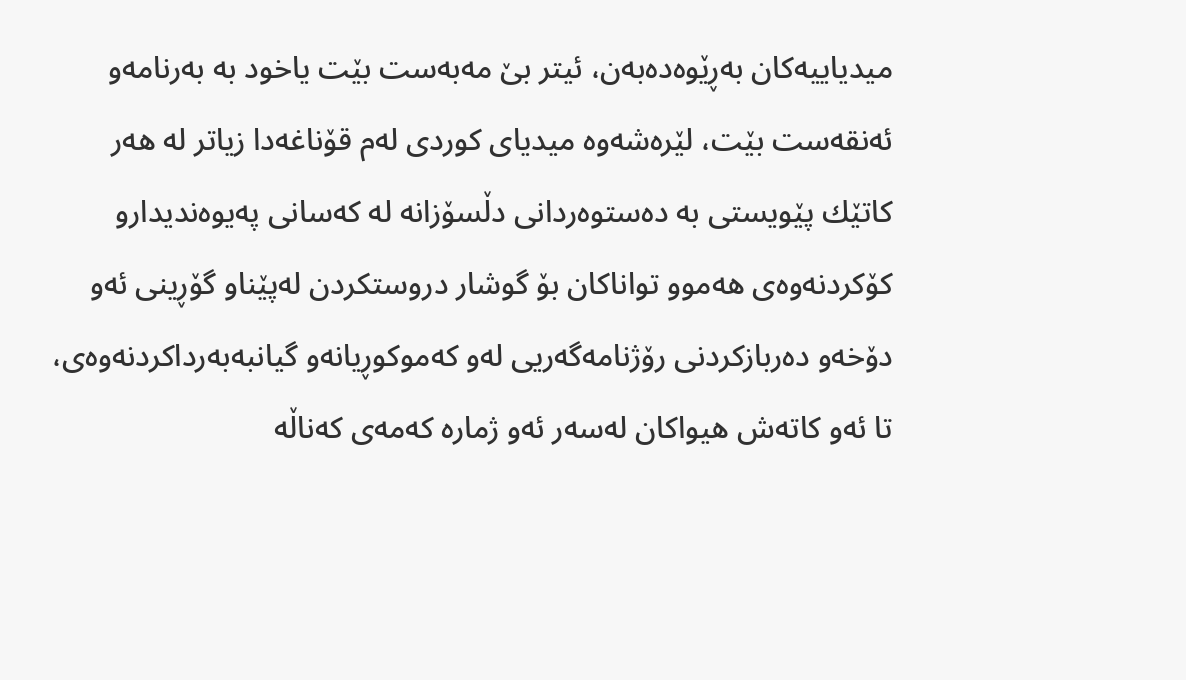میدیاییه‌كان به‌ڕێوه‌ده‌به‌ن، ئیتر بێ مه‌به‌ست بێت یاخود به‌ به‌رنامه‌‌و ئه‌نقه‌ست بێت، لێره‌شه‌وه‌ میدیای كوردی له‌م قۆناغه‌دا زیاتر له‌ هه‌ر كاتێك پێویستی به‌ ده‌ستوه‌ردانی دڵسۆزانه‌ له‌ كه‌سانی په‌یوه‌ندیدار‌و كۆكردنه‌وه‌ی هه‌موو تواناكان بۆ گوشار دروستكردن له‌پێناو گۆڕینی ئه‌و دۆخه‌‌و ده‌ربازكردنی رۆژنامه‌گه‌ریی له‌و كه‌موكوڕیانه‌‌و گیانبه‌به‌رداكردنه‌وه‌ی، تا ئه‌و كاته‌ش هیواكان له‌سه‌ر ئه‌و ژماره‌ كه‌مه‌ی كه‌ناڵه‌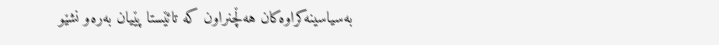به‌سیاسینه‌كراوه‌كان هه‌ڵچنراون كه‌ تائێستا پێیان به‌ره‌و نشێو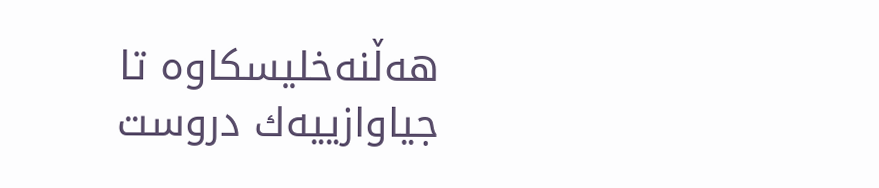هه‌ڵنه‌خلیسكاوه‌ تا جیاوازییه‌ك دروست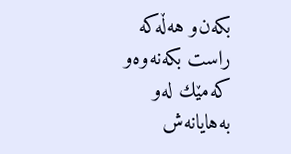بكه‌ن‌و هه‌ڵه‌كه‌ راست بكه‌نه‌وه‌‌و كه‌مێك له‌و به‌هایانه‌ش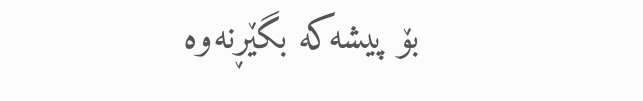بۆ پیشه‌كه‌ بگێڕنه‌وه‌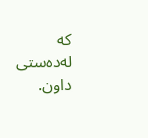كه‌ له‌ده‌ستی داون.